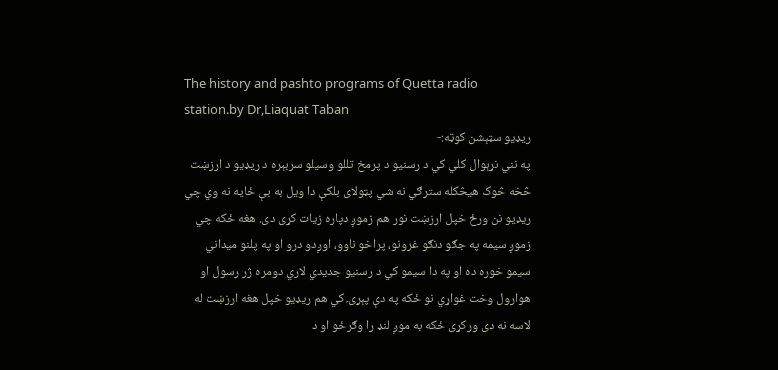The history and pashto programs of Quetta radio station.by Dr,Liaquat Taban
ريډيو سټېشن کوټه:-
په نني نړېوال کلي کي د رسنيو د پرمخ تللو وسيلو سربېره د ريډيو د ارزښت څخه څوک هيڅکله سترګي نه شي پټولای بلکې دا ويل به بې ځايه نه وي چي ريډيو نن ورځ خپل ارزښت نور هم زموږ دپاره زيات کړی دی. هغه ځکه چي زموږ سيمه په جګو دنګو غرونو، پراخو ناوو، اوږدو درو او په پلنو ميداني سيمو خوره ده او په دا سيمو کي د رسنيو جديدي لاري دومره ژر رسول او هوارول وخت غواړي نو ځکه په دې پېړۍ کي هم ريډيو خپل هغه ارزښت له لاسه نه دی ورکړی ځکه به موږ لنډ را وګرځو او د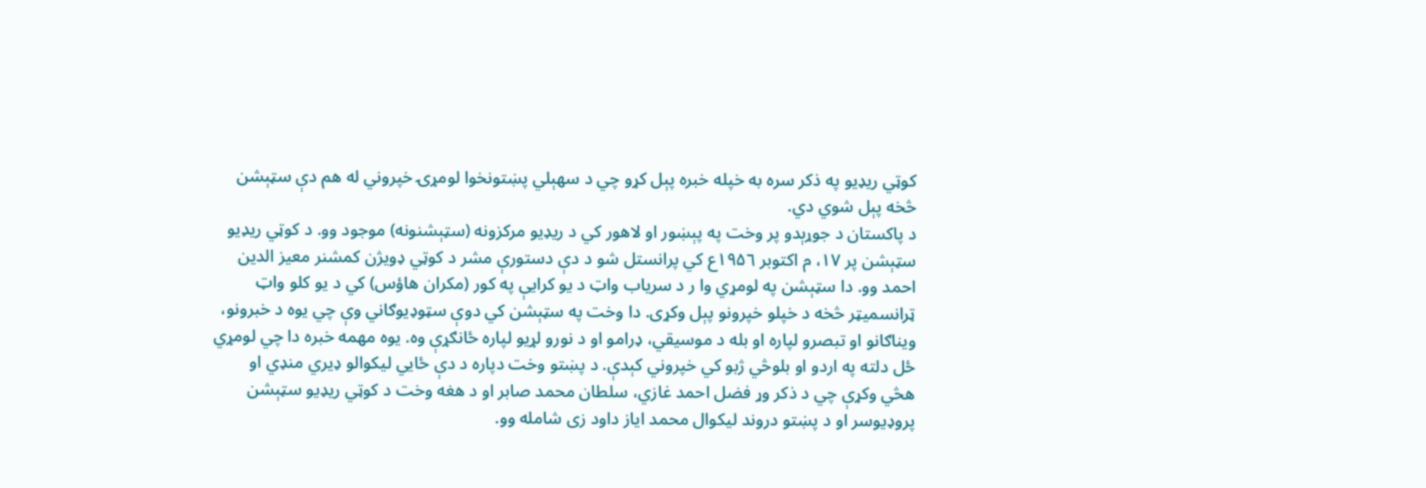کوټي ريډيو په ذکر سره به خپله خبره پېل کړو چي د سهېلي پښتونخوا لومړۍ خپروني له هم دې سټېشن څخه پېل شوي دي.
د پاکستان د جوړېدو پر وخت په پېښور او لاهور کي د ريډيو مرکزونه (سټېشنونه) موجود وو. د کوټي ريډيو سټېشن پر ۱۷، م اکتوبر ۱۹۵٦ع کي پرانستل شو د دې دستورې مشر د کوټي ډويژن کمشنر معيز الدين احمد وو. دا سټېشن په لومړي وا ر د سرياب واټ د يو کرايې په کور (مکران هاؤس) کي د يو کلو واټ ټرانسميټر څخه د خپلو خپرونو پېل وکړی. دا وخت په سټېشن کي دوې سټوډيوګاني وې چي يوه د خبرونو، ويناګانو او تبصرو لپاره او بله د موسيقي، ډرامو او د نورو لړيو لپاره ځانګړې وه. يوه مهمه خبره دا چي لومړي ځل دلته په اردو او بلوڅي ژبو کي خپروني کېدې. د پښتو وخت دپاره د دې ځايي ليکوالو ډيري منډي او هڅي وکړې چي د ذکر وړ فضل احمد غازي، سلطان محمد صابر او د هغه وخت د کوټي ريډيو سټېشن پروډيوسر او د پښتو دروند ليکوال محمد اياز داود زی شامله وو.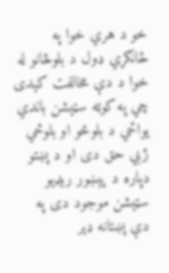خو د هري خوا په ځانګړي ډول د بلوڅانو له خوا د دې مخالفت کېدی چي په کوټه سټېشن باندي يواځي د بلوڅو او بلوڅي ژبي حق دی او د پښتو دپاره د پېښور ريډيو سټېشن موجود دی په دې پښتانه ډېر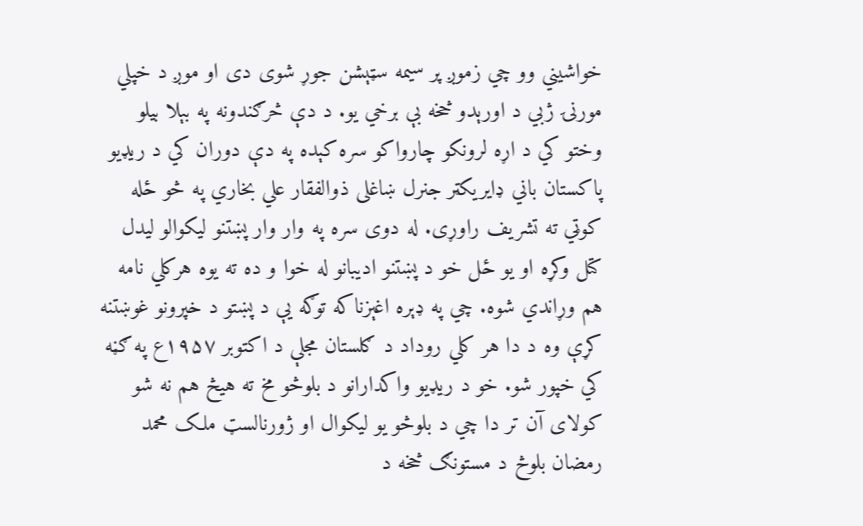خواشيني وو چي زموږ پر سيمه سټېشن جوړ شوی دی او موږ د خپلي مورنۍ ژبي د اورېدو څخه بې برخي يو. د دې څرګندونه په بېلا بيلو وختو کي د اړه لرونکو چارواکو سره کېده په دې دوران کي د ريډيو پاکستان باني ډايريکټر جنرل ښاغلی ذوالفقار علي بخاري په څو ځله کوټي ته تشريف راوړی. له دوی سره په وار وار پښتنو ليکوالو ليدل کتل وکړه او يو ځل خو د پښتنو اديبانو له خوا و ده ته يوه هرکلي نامه هم وړاندي شوه. چي په ډېره اغېزناکه توګه يې د پښتو د خپرونو غوښتنه کړې وه د دا هر کلي روداد د ګلستان مجلې د اکتوبر ۱۹۵۷ع په ګڼه کي خپور شو. خو د ريډيو واکدارانو د بلوڅو مخ ته هيڅ هم نه شو کولای آن تر دا چي د بلوڅو يو ليکوال او ژورنالسټ ملک محمد رمضان بلوڅ د مستونګ څخه د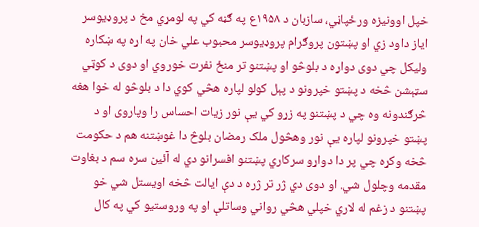خپل اوونيزه ورځپاڼي، سازبان د ۱۹۵۸ع په ګڼه کي په لومړي مخ د پروډيوسر اياز داود زي او پښتون پروګرام پروډيوسر محبوب علي خان په اړه په ښکاره وليکل چي دوی دواړه د بلوڅو او پښتنو تر منځ نفرت خوروي او دوی د کوټي سټېشن څخه د پښتو خپرونو د پېل کولو لپاره هڅي کوي دا د بلوڅو له خوا هغه څرګندونه وه چي د پښتنو په زړو کي يې نور زيات احساس را وپاروی او د پښتو خپرونو لپاره يې نور وهڅول ملک رمضان بلوڅ دا غوښتنه هم د حکومت څخه وکړه چي پر دا دواړو سرکاري پښتنو افسرانو دي له آئين سره سم د بغاوت مقدمه وچلول شي. او دوی دي ژر تر ژره د دې ايالت څخه اويستل شي خو پښتنو د زغم له لاري خپلي هڅي رواني وساتلې او په وروستيو کي په کال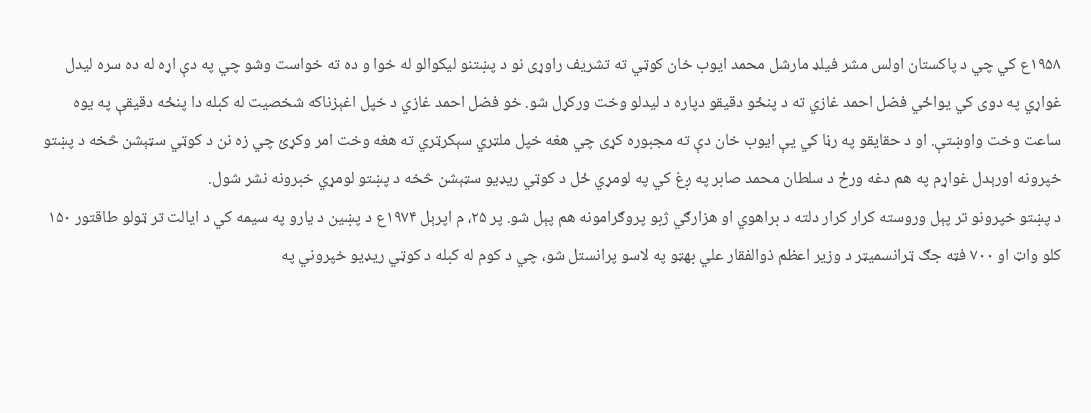۱۹۵۸ع کي چي د پاکستان اولس مشر فيلډ مارشل محمد ايوب خان کوټي ته تشريف راوړی نو د پښتنو ليکوالو له خوا و ده ته خواست وشو چي په دې اړه له ده سره ليدل غواړي په دوی کي يواځي فضل احمد غازي ته د پنځو دقيقو دپاره د ليدلو وخت ورکړل شو. خو فضل احمد غازي د خپل اغېزناکه شخصيت له کبله دا پنځه دقيقې په يوه ساعت وخت واوښتې. او د حقايقو په رڼا کي يې ايوب خان دې ته مجبوره کړی چي هغه خپل ملټري سېکرټري ته هغه وخت امر وکړئ چي زه نن د کوټي سټېشن څخه د پښتو خپرونه اورېدل غواړم په هم دغه ورځ د سلطان محمد صابر په ږغ کي په لومړي ځل د کوټي ريډيو سټېشن څخه د پښتو لومړي خبرونه نشر شول.
د پښتو خپرونو تر پېل وروسته کرار کرار دلته د براهوي او هزارګي ژبو پروګرامونه هم پېل شو. پر ۲۵، م اپرېل ۱۹۷۴ع د پښين د يارو په سيمه کي د ايالت تر ټولو طاقتور ۱۵۰ کلو واټ او ۷۰۰ فټه جګ ټرانسميټر د وزير اعظم ذوالفقار علي بهټو په لاسو پرانستل شو، چي د کوم له کبله د کوټي ريډيو خپروني په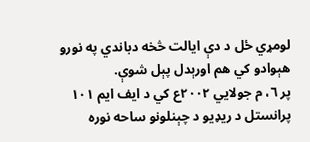لومړي ځل د دې ايالت څخه دباندي په نورو هېوادو کي هم اورېدل پېل شوې.
پر ٦، م جولايي ۲۰۰۲ع کي د ايف ايم ۱۰۱ پرانستل د ريډيو د چېنلونو ساحه نوره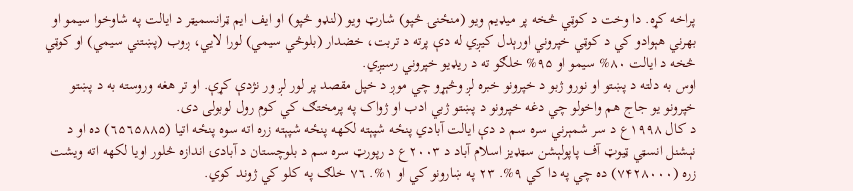پراخه کړه. دا وخت د کوټي څخه پر ميډيم ويو (منځنۍ څپو) شارټ ويو (لنډو څپو) او ايف ايم ټرانسميټر د ايالت په شاوخوا سيمو او بهرني هېوادو کي د کوټي خپروني اورېدل کيږي له دې پرته د تربت، خضدار (بلوڅي سيمي) لورا لايي، ږوب (پښتني سيمي) او کوټي څخه د ايالت ۸۰% سيمو او ۹۵% خلګو ته د ريډيو خپروني رسيږي.
اوس به دلته د پښتو او نورو ژبو د خپرونو خبره لږ وڅېړو چي موږ د خپل مقصد پر لور لږ ور نژدې کړې. او تر هغه وروسته به د پښتو خپرونو يو جاج هم واخولو چي دغه خپرونو د پښتو ژبي ادب او ژواک په پرمختګ کي کوم رول لوبولی دی.
د کال ۱۹۹۸ع د سر شمېرني سره سم د دې ايالت آبادي پنځه شپېته لکهه پنځه شپېته زره اته سوه پنځه اتيا (٦۵٦۵۸۸۵) ده او د نېشنل انسټي ټيوټ آف پاپولېشن سټډيز اسلام آباد د ۲۰۰۳ع د رپورټ سره سم د بلوچستان د آبادۍ اندازه څلور اويا لکهه اته ويشت زره (۷۴۲۸۰۰۰) ده چي په دا کي ۹%. ۲۳ په ښارونو کي او ۱%. ۷٦ خلګ په کلو کي ژوند کوي.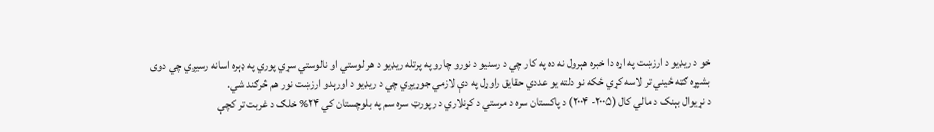خو د ريډيو د ارزښت په اړه دا خبره هېرول نه ده په کار چي د رسنيو د نورو چارو په پرتله ريډيو د هر لوستي او نالوستي سړي پوري په ډېره اسانه رسيږي چي دوی بشپړه ګټه ځيني تر لاسه کړي ځکه نو دلته يو عددي حقايق راوړل په دې لازمي جوړيږي چي د ريډيو د اورېدو ارزښت نور هم څرګند شي.
د نړيوال بېنک د مالي کال (۲۰۰۵- ۲۰۰۴) د پاکستان سره د مرستي د کړنلاري د رپورټ سره سم په بلوچستان کي ۲۴% خلګ د غربت تر کچې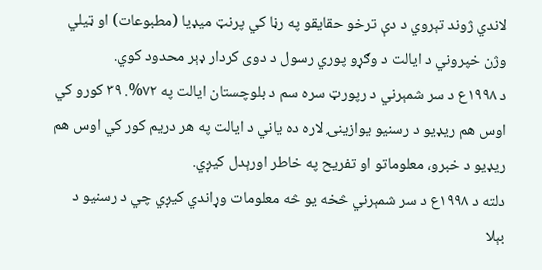لاندي ژوند تېروي د دې ترخو حقايقو په رڼا کي پرنټ ميډيا (مطبوعات) او ټيلي وژن خپروني د ايالت د وګړو پوري رسول د دوی کردار ډېر محدود کوي.
د ۱۹۹۸ع د سر شمېرني د رپورټ سره سم د بلوچستان ايالت په ۷۲%. ۳۹ کورو کي اوس هم ريډيو د رسنيو يوازينۍ لاره ده ياني د ايالت په هر دريم کور کي اوس هم ريډيو د خبرو، معلوماتو او تفريح په خاطر اورېدل کيږي.
دلته د ۱۹۹۸ع د سر شمېرني څخه يو څه معلومات وړاندي کيږي چي د رسنيو د بېلا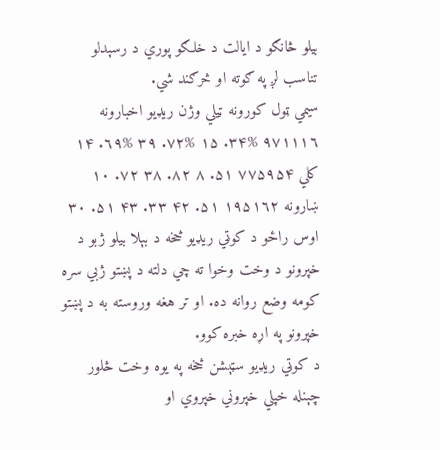بيلو څانګو د ايالت د خلګو پوري د رسېدلو تناسب لږ په ګوته او څرګند شي.
سيمي ټول کورونه ټيلي وژن ريډيو اخبارونه
۹۷۱۱۱٦ ۳۴%. ۱۵ ۷۲%. ۳۹ ٦۹%. ۱۴
کلي ۷۷۵۹۵۴ ۵۱. ۸ ۸۲. ۳۸ ۷۲. ۱۰
ښارونه ۱۹۵۱٦۲ ۵۱. ۴۲ ۳۳. ۴۳ ۵۱. ۳۰
اوس راځو د کوټي ريډيو څخه د بېلا بيلو ژبو د خپرونو د وخت وخوا ته چي دلته د پښتو ژبي سره کومه وضع روانه ده. او تر هغه وروسته به د پښتو خپرونو په اړه خبره کوو.
د کوټي ريډيو سټېشن څخه په يوه وخت څلور چېنله خپلي خپروني خپروي او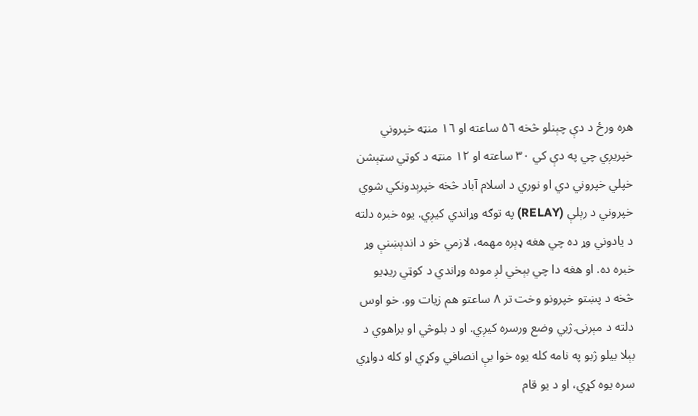هره ورځ د دې چېنلو څخه ۵٦ ساعته او ۱٦ منټه خپروني خپريږي چي په دې کي ۳۰ ساعته او ۱۲ منټه د کوټي سټېشن خپلي خپروني دي او نوري د اسلام آباد څخه خپرېدونکي شوي خپروني د رېلې (RELAY) په توګه وړاندي کيږي. يوه خبره دلته د يادوني وړ ده چي هغه ډېره مهمه، لازمي خو د اندېښنې وړ خبره ده. او هغه دا چي بېخي لږ موده وړاندي د کوټي ريډيو څخه د پښتو خپرونو وخت تر ۸ ساعتو هم زيات وو. خو اوس دلته د مېرنۍ ژبي وضع ورسره کيږي. او د بلوڅي او براهوي د بېلا بيلو ژبو په نامه کله يوه خوا بې انصافي وکړي او کله دواړي سره يوه کړي، او د يو قام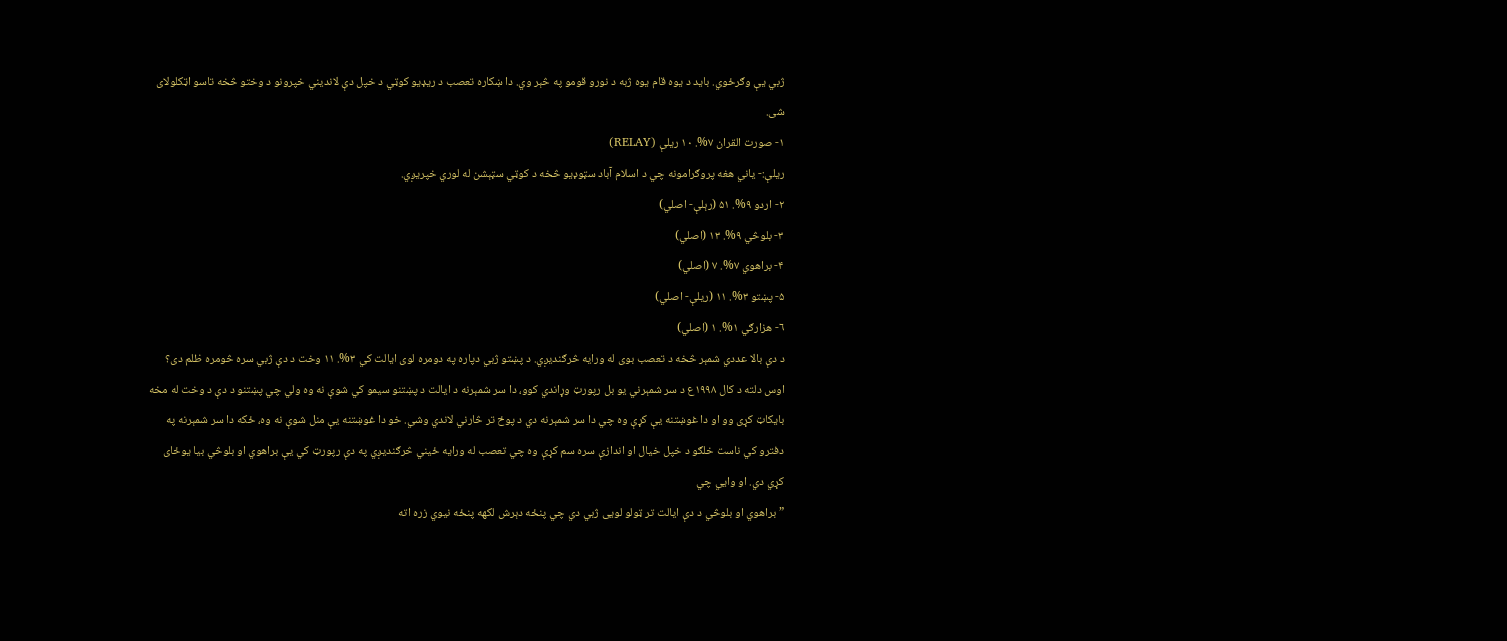ژبي يې وګرځوي. بايد د يوه قام يوه ژبه د نورو قومو په څېر وي. دا ښکاره تعصب د ريډيو کوټي د خپل دې لانديني خپرونو د وختو څخه تاسو اټکلولای شی.
۱- صورت القران ۷%. ۱۰ ريلې (RELAY)
ريلې:- ياني هغه پروګرامونه چي د اسلام آباد سټوډيو څخه د کوټي سټېشن له لوري خپريږي.
۲- اردو ۹%. ۵۱ (رېلې- اصلي)
۳- بلوڅي ۹%. ۱۳ (اصلي)
۴- براهوي ۷%. ۷ (اصلي)
۵- پښتو ۳%. ۱۱ (ريلې- اصلي)
٦- هزارګي ۱%. ۱ (اصلي)
د دې بالا عددي شمېر څخه د تعصب بوی له ورايه څرګنديږي. د پښتو ژبي دپاره په دومره لوی ايالت کي ۳%. ۱۱ وخت د دې ژبي سره څومره ظلم دی؟
اوس دلته د کال ۱۹۹۸ع د سر شمېرني يو بل رپورټ وړاندي کوو، دا سر شمېرنه د ايالت د پښتنو سيمو کي شوې نه وه ولي چي پښتنو د دې د وخت له مخه بايکاټ کړی وو او دا غوښتنه يې کړې وه چي دا سر شمېرنه دي د پوځ تر څارني لاندي وشي. خو دا غوښتنه يې منل شوې نه وه، ځکه دا سر شمېرنه په دفترو کي ناست خلګو د خپل خيال او اندازې سره سم کړې وه چي تعصب له ورايه ځيني څرګنديږي په دې رپورټ کي يې براهوي او بلوڅي بيا يوځای کړي دي. او وايي چي
”براهوي او بلوڅي د دې ايالت تر ټولو لويی ژبي دي چي پنځه دېرش لکهه پنځه نيوي زره اته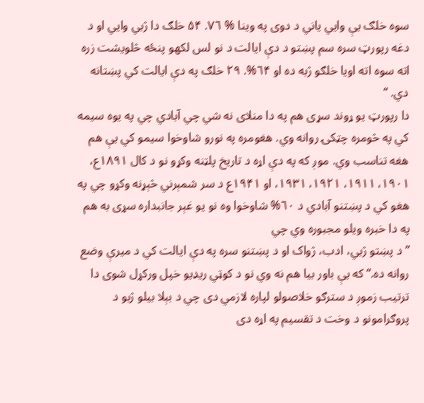سوه خلګ يې وايي ياني د دوی په وينا % ۷٦. ۵۴ خلګ دا ژبي وايي او د دغه رپورټ سره سم پښتو د دې ايالت د نو لس لکهو پنځه څلويشت زره اته سوه اته اويا خلګو ژبه ده او ٦۴%. ۲۹ خلګ په دې ايالت کي پښتانه دي. “
دا رپورټ يو ړوند سړی هم په دا منلای نه شي چي آبادي چي په يوه سيمه کي په څومره چټکۍ روانه وي. هغومره په نورو شاوخوا سيمو کي يې هم هغه تناسب وي. موږ که په دې اړه د تاريخ پلټنه وکړو نو د کال ۱۸۹۱ع، ۱۹۰۱، ۱۹۱۱، ۱۹۲۱، ۱۹۳۱، او ۱۹۴۱ع د سر شمېرني څېړنه وکړو چي په هغو کي د پښتنو آبادي د ٦۰% شاوخوا وه نو يو غېر جانبداره سړی به هم په دا خبره ويلو مجبوره وي چي
”د پښتو ژبي، ادب، ژواک او د پښتنو سره په دې ايالت کي د ميرې وضع روانه ده.“ که يې باور بيا هم نه وي نو د کوټي ريډيو خپل ورکړل شوی دا ترتيب زموږ د سترګو خلاصولو لپاره لازمي دی چي د بېلا بيلو ژبو د پروګرامونو د وخت د تقسيم په اړه دی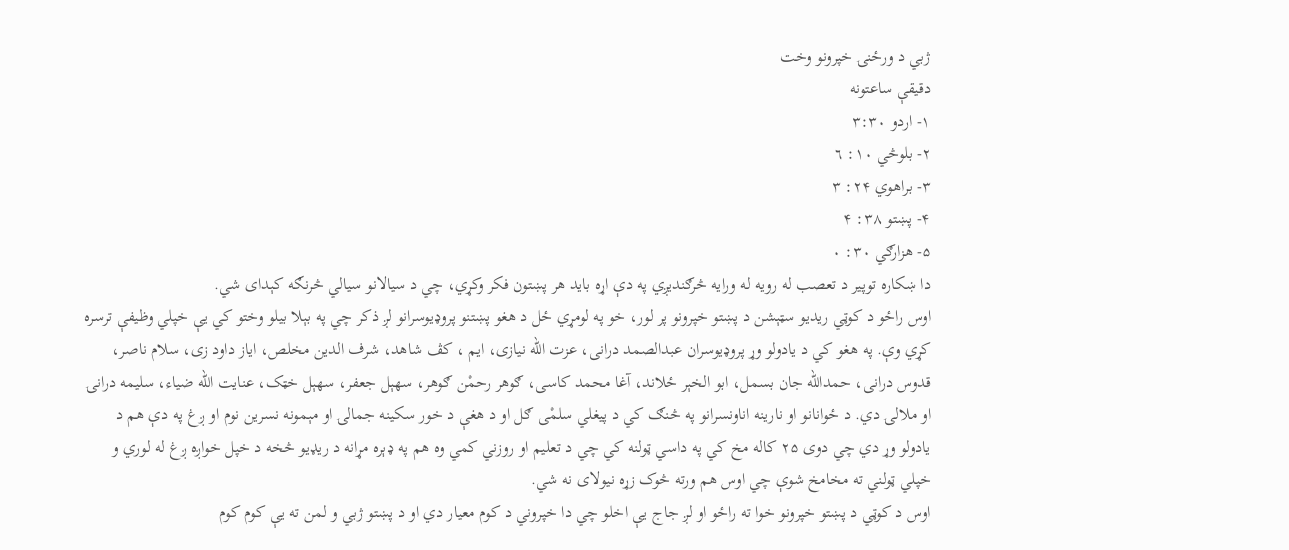ژبي د ورځنۍ خپرونو وخت
دقيقې ساعتونه
۱- اردو ۳:۳۰
۲- بلوڅي ۱۰: ٦
۳- براهوي ۲۴: ۳
۴- پښتو ۳۸: ۴
۵- هزارګي ۳۰: ۰
دا ښکاره توپير د تعصب له رويه له ورايه څرګنديږي په دې اړه بايد هر پښتون فکر وکړي، چي د سيالانو سيالي څرنګه کېدای شي.
اوس راځو د کوټي ريديو سټېشن د پښتو خپرونو پر لور، خو په لومړي ځل د هغو پښتنو پروډيوسرانو لږ ذکر چي په بېلا بيلو وختو کي يې خپلي وظيفې ترسره کړي وې. په هغو کي د يادولو وړ پروډيوسران عبدالصمد درانی، عزت الله نيازی، ايم ، کڤ شاهد، شرف الدين مخلص، اياز داود زی، سلام ناصر، قدوس درانی، حمدالله جان بسمل، ابو الخېر ځلاند، آغا محمد کاسی، ګوهر رحمْن ګوهر، سهېل جعفر، سهېل خټک، عنايت الله ضياء، سليمه درانۍ او ملالۍ دي. د ځوانانو او نارينه اناونسرانو په څنګ کي د پيغلي سلمْی ګل او د هغې د خور سکينه جمالۍ او مېمونه نسرين نوم او ږغ په دې هم د يادولو وړ دي چي دوی ۲۵ کاله مخ کي په داسي ټولنه کي چي د تعليم او روزني کمي وه هم په ډېره مړانه د ريډيو څخه د خپل خواږه ږغ له لوري و خپلي ټولني ته مخامخ شوې چي اوس هم ورته څوک زړه نيولای نه شي.
اوس د کوټي د پښتو خپرونو خوا ته راځو او لږ جاج يې اخلو چي دا خپروني د کوم معيار دي او د پښتو ژبي و لمن ته يې کوم کوم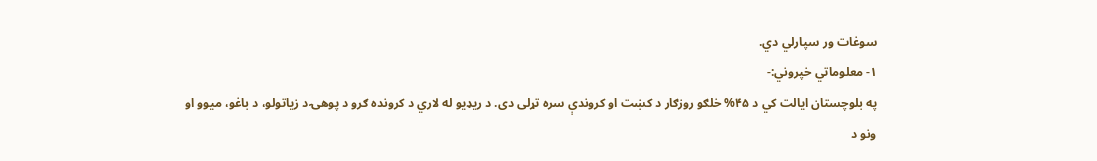سوغات ور سپارلي دي.
۱- معلوماتي خپروني:-
په بلوچستان ايالت کي د ۴۵% خلګو روزګار د کښت او کروندې سره تړلی دی. د ريډيو له لاري د کرونده ګرو د پوهۍ د زياتولو، د باغو، ميوو او ونو د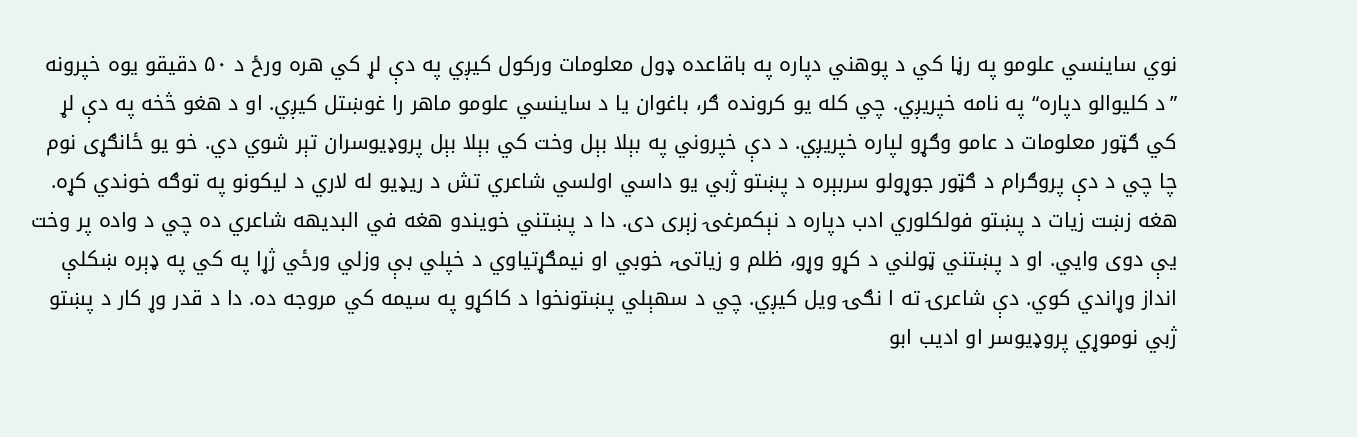نوي ساينسي علومو په رڼا کي د پوهني دپاره په باقاعده ډول معلومات ورکول کيږي په دې لړ کي هره ورځ د ۵۰ دقيقو يوه خپرونه ”د کليوالو دپاره“ په نامه خپريږي. چي کله يو کرونده ګر، باغوان يا د ساينسي علومو ماهر را غوښتل کيږي. او د هغو څخه په دې لړ کي ګټور معلومات د عامو وګړو لپاره خپريږي. د دې خپروني په بېلا بېل وخت کي بېلا بېل پروډيوسران تېر شوي دي. خو يو ځانګړی نوم چا چي د دې پروګرام د ګټور جوړولو سربېره د پښتو ژبي يو داسي اولسي شاعري تش د ريډيو له لاري د ليکونو په توګه خوندي کړه. هغه زښت زيات د پښتو فولکلوري ادب دپاره د نېکمرغۍ زېری دی. دا د پښتني خويندو هغه في البديهه شاعري ده چي د واده پر وخت يې دوی وايي. او د پښتني ټولني د کړو وړو، ظلم و زياتۍ، خوبي او نيمګړتياوي د خپلي بې وزلي ورځي ژړا په کي په ډېره ښکلې انداز وړاندي کوي. دې شاعرۍ ته ا نګۍ ويل کيږي. چي د سهېلي پښتونخوا د کاکړو په سيمه کي مروجه ده. دا د قدر وړ کار د پښتو ژبي نوموړي پروډيوسر او اديب ابو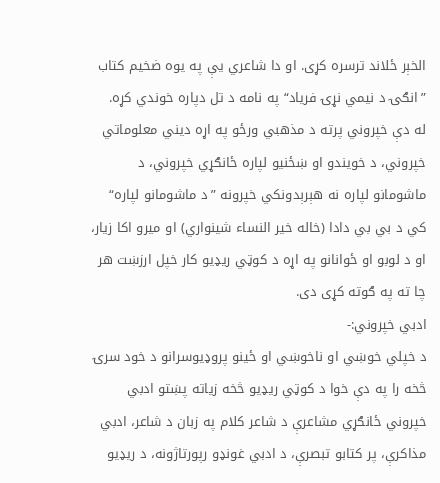الخېر ځلاند ترسره کړی. او دا شاعري يې په يوه ضخيم کتاب ”انګۍ د نيمي نړۍ فرياد“ په نامه د تل دپاره خوندي کړه.
له دې خپروني پرته د مذهبي ورځو په اړه ديني معلوماتي خپروني، د خويندو او ښځنيو لپاره ځانګړي خپروني، د ماشومانو لپاره نه هېرېدونکي خپرونه ”د ماشومانو لپاره“ کي د بي بي دادا (خاله خير النساء شينواري) او ميرو اکا زيار، او د لوبو او ځوانانو په اړه د کوټي ريډيو کار خپل ارزښت هر چا ته په ګوته کړی دی.
ادبي خپروني:-
د خپلي خوښي او ناخوښي او ځينو پروډيوسرانو د خود سرۍ څخه را په دې خوا د کوټي ريډيو څخه زياته پښتو ادبي خپروني ځانګړي مشاعرې د شاعر کلام په زبان د شاعر، ادبي مذاکرې، پر کتابو تبصرې، د ادبي غونډو رپورتاژونه، د ريډيو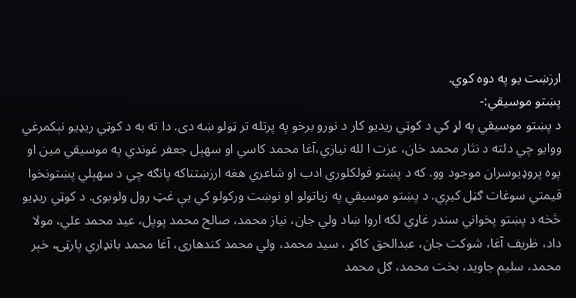ارزښت يو په دوه کوي.
پښتو موسيقي:-
د پښتو موسيقي په لړ کي د کوټي ريديو کار د نورو برخو په پرتله تر ټولو ښه دی. دا ته به د کوټي ريډيو نېکمرغي ووايو چي دلته د نثار محمد خان، عزت ا لله نيازي،آغا محمد کاسي او سهېل جعفر غوندي په موسيقي مين او پوه پروډيوسران موجود وو. که د پښتو فولکلوري ادب او شاعري هغه ارزښتناکه پانګه چي د سهېلي پښتونخوا قيمتي سوغات ګڼل کيږي. د پښتو موسيقي په زياتولو او نوښت ورکولو کي يې غټ رول ولوبوی. د کوټي ريډيو څخه د پښتو پخواني سندر غاړي لکه اروا ښاد ولي جان، نياز محمد، صالح محمد پوپل، عيد محمد علي، مولا داد، ظريف آغا، شوکت جان، عبدالحق کاکړ ، سيد محمد، ولي محمد کندهاری، آغا محمد بانډاري پارټۍ، خېر محمد، سليم جاويد، بخت محمد، ګل محمد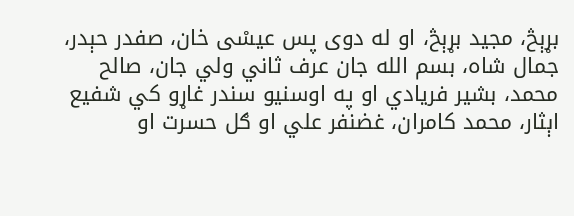بړېڅ، مجيد بړېڅ، او له دوی پس عيسْی خان، صفدر حېدر، جمال شاه، بسم الله جان عرف ثاني ولي جان، صالح محمد، بشير فريادي او په اوسنيو سندر غاړو کي شفيع اېثار، محمد کامران، غضنفر علي او ګل حسرت او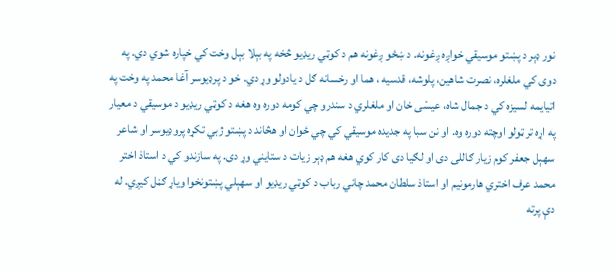نور ډېر د پښتو موسيقي خواږه ږغونه. د ښځو ږغونه هم د کوټي ريډيو څخه په بېلا بېل وخت کي خپاره شوي دي. په دوی کي ملغلره، نصرت شاهين، پلوشه، قدسيه ، هما او رخسانه ګل د يادولو وړ دي. خو د پرډيوسر آغا محمد په وخت په اتيايمه لسيزه کي د جمال شاه، عيسْی خان او ملغلري د سندرو چي کومه دوره وه هغه د کوټي ريډيو د موسيقي د معيار په اړه تر ټولو اوچته دوره وه. او نن سبا په جديده موسيقي کي چي ځوان او هڅاند د پښتو ژبي تکړه پروډيوسر او شاعر سهېل جعفر کوم زيار ګاللی دی او لګيا دی کار کوي هغه هم ډېر زيات د ستايني وړ دی. په سازندو کي د استاذ اختر محمد عرف اختري هارمونيم او استاذ سلطان محمد چاني رباب د کوټي ريډيو او سهېلي پښتونخوا وياړ ګڼل کيږي. له دې پرته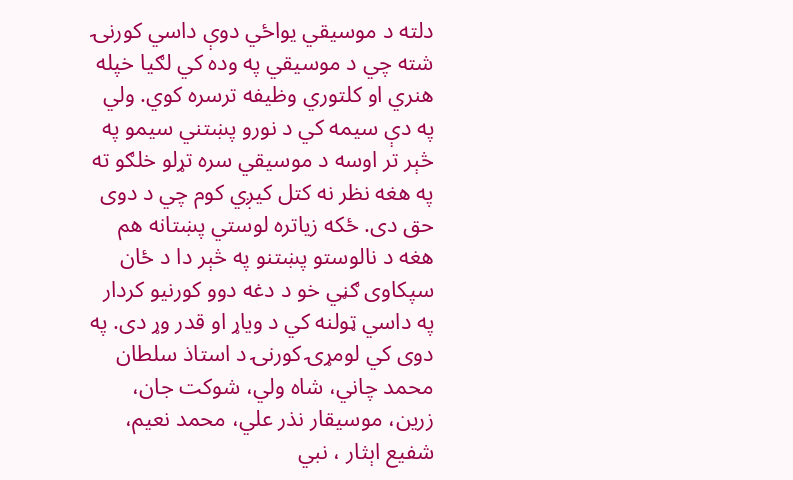دلته د موسيقي يواځي دوې داسي کورنۍ شته چي د موسيقي په وده کي لګيا خپله هنري او کلتوري وظيفه ترسره کوي. ولي په دې سيمه کي د نورو پښتني سيمو په څېر تر اوسه د موسيقي سره تړلو خلګو ته په هغه نظر نه کتل کيږي کوم چي د دوی حق دی. ځکه زياتره لوستي پښتانه هم هغه د نالوستو پښتنو په څېر دا د ځان سپکاوی ګڼي خو د دغه دوو کورنيو کردار په داسي ټولنه کي د وياړ او قدر وړ دی. په دوی کي لومړۍ کورنۍ د استاذ سلطان محمد چاني، شاه ولي، شوکت جان، زرين، موسيقار نذر علي، محمد نعيم، شفيع اېثار ، نبي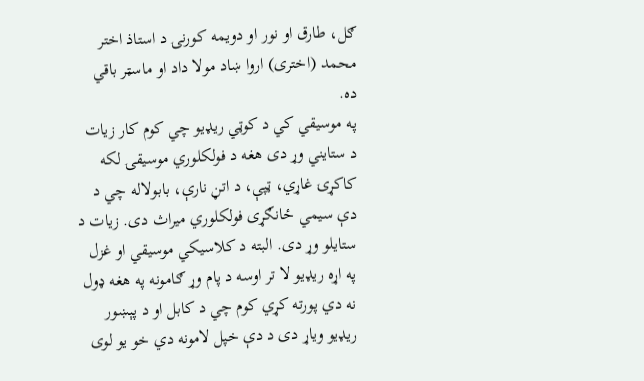ګل، طارق او نور او دويمه کورنۍ د استاذ اختر محمد (اختری) اروا ښاد مولا داد او ماسټر باقي ده.
په موسيقي کي د کوټي ريډيو چي کوم کار زيات د ستايني وړ دی هغه د فولکلوري موسيقۍ لکه کاکړۍ غاړي، ټپې، د اتڼ نارې، بابولاله چي د دې سيمي ځانګړی فولکلوري ميراث دی. زيات د ستايلو وړ دی. البته د کلاسيکي موسيقي او غزل په اړه ريډيو لا تر اوسه د پام وړ ګامونه په هغه ډول نه دي پورته کړي کوم چي د کابل او د پېښور ريډيو وياړ دی د دې خپل لامونه دي خو يو لوی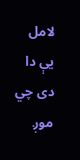لامل يې دا دی چي موږ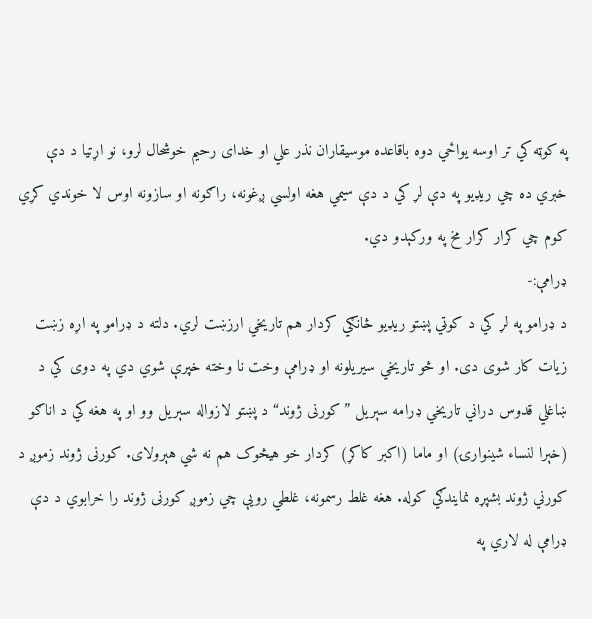په کوټه کي تر اوسه يواځي دوه باقاعده موسيقاران نذر علي او خدای رحيم خوشحال لرو، نو اړتيا د دې خبري ده چي ريډيو په دې لړ کي د دې سيمي هغه اولسي ږغونه، راګونه او سازونه اوس لا خوندي کړي کوم چي کرار کرار مخ په ورکېدو دي.
ډرامې:-
د ډرامو په لړ کي د کوټي پښتو ريډيو څانګي کردار هم تاريخي ارزښت لري. دلته د ډرامو په اړه زښت زيات کار شوی دی. او څو تاريخي سيريلونه او ډرامې وخت نا وخته خپرې شوي دي په دوی کي د ښاغلي قدوس دراني تاريخي ډرامه سېريل ”کورنی ژوند“ د پښتو لازواله سېريل وو او په هغه کي د اناګو (خېرا لنساء شينوارۍ) او ماما (اکبر کاکړ) کردار خو هيڅوک هم نه شي هېرولای. کورنی ژوند زموږ د کورني ژوند بشپړه نمايندګي کوله. هغه غلط رسمونه، غلطي رويې چي زموږ کورنی ژوند را خرابوي د دې ډرامې له لاري په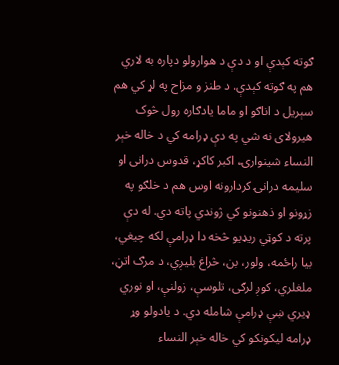ګوته کېدې او د دې د هوارولو دپاره به لاري هم په ګوته کېدې. د طنز و مزاح په لړ کي هم سېريل د اناګو او ماما يادګاره رول څوک هيرولای نه شي په دې ډرامه کي د خاله خېر النساء شينوارۍ، اکبر کاکړ، قدوس درانی او سليمه درانۍ کردارونه اوس هم د خلګو په زړونو او ذهنونو کي ژوندي پاته دي. له دې پرته د کوټي ريډيو څخه دا ډرامې لکه چيغي، بيا راځمه، ولور، بن، څراغ بليږي، د مرګ اتڼ، ملغلري، کوږ لرګی، تلوسې، زولنې، او نوري ډيري ښې ډرامې شامله دي. د يادولو وړ ډرامه ليکونکو کي خاله خېر النساء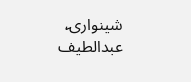شينوارۍ، عبدالطيف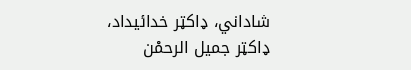شاداني، ډاکټر خدائيداد، ډاکټر جميل الرحمْن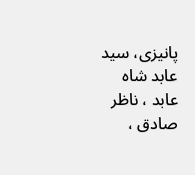پانيزی، سيد عابد شاه عابد ، ناظر صادق ،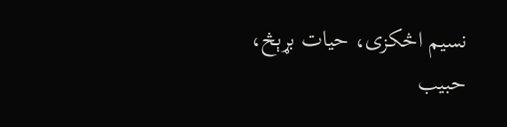نسيم اڅکزی، حيات بړېڅ، حبيب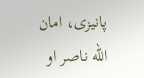پانيزی، امان الله ناصر او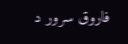فاروق سرور د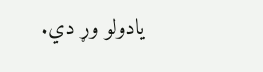يادولو وړ دي.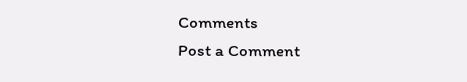Comments
Post a Comment